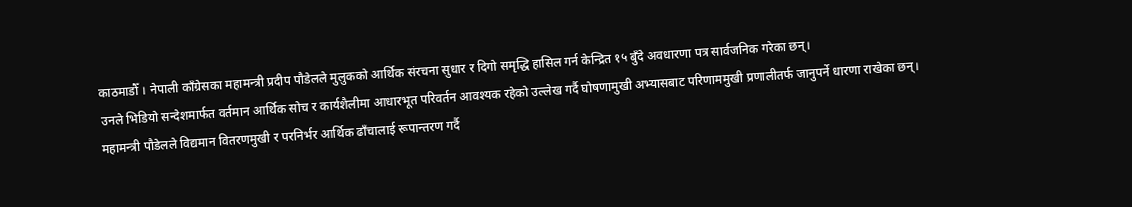काठमाडौँ । नेपाली काँग्रेसका महामन्त्री प्रदीप पौडेलले मुलुकको आर्थिक संरचना सुधार र दिगो समृद्धि हासिल गर्न केन्द्रित १५ बुँदे अवधारणा पत्र सार्वजनिक गरेका छन्।
उनले भिडियो सन्देशमार्फत वर्तमान आर्थिक सोच र कार्यशैलीमा आधारभूत परिवर्तन आवश्यक रहेको उल्लेख गर्दै घोषणामुखी अभ्यासबाट परिणाममुखी प्रणालीतर्फ जानुपर्ने धारणा राखेका छन्।
महामन्त्री पौडेलले विद्यमान वितरणमुखी र परनिर्भर आर्थिक ढाँचालाई रूपान्तरण गर्दै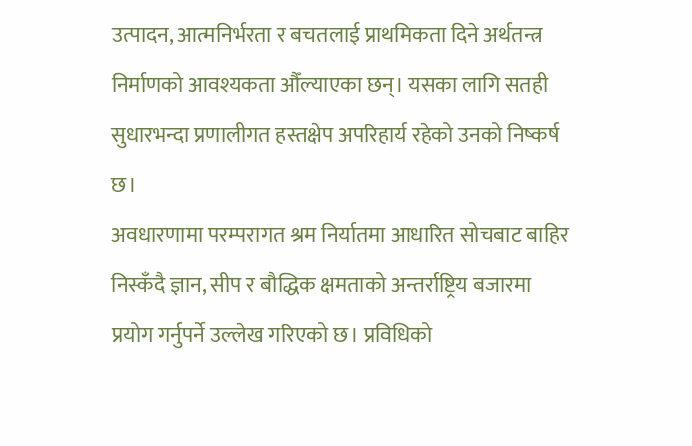उत्पादन, आत्मनिर्भरता र बचतलाई प्राथमिकता दिने अर्थतन्त्र निर्माणको आवश्यकता औँल्याएका छन्। यसका लागि सतही सुधारभन्दा प्रणालीगत हस्तक्षेप अपरिहार्य रहेको उनको निष्कर्ष छ।
अवधारणामा परम्परागत श्रम निर्यातमा आधारित सोचबाट बाहिर निस्कँदै ज्ञान, सीप र बौद्धिक क्षमताको अन्तर्राष्ट्रिय बजारमा प्रयोग गर्नुपर्ने उल्लेख गरिएको छ। प्रविधिको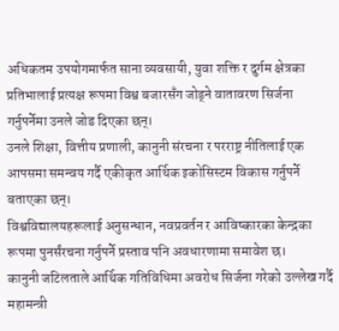अधिकतम उपयोगमार्फत साना व्यवसायी, युवा शक्ति र दुर्गम क्षेत्रका प्रतिभालाई प्रत्यक्ष रूपमा विश्व बजारसँग जोड्ने वातावरण सिर्जना गर्नुपर्नेमा उनले जोड दिएका छन्।
उनले शिक्षा, वित्तीय प्रणाली, कानुनी संरचना र परराष्ट्र नीतिलाई एक आपसमा समन्वय गर्दै एकीकृत आर्थिक इकोसिस्टम विकास गर्नुपर्ने बताएका छन्।
विश्वविद्यालयहरूलाई अनुसन्धान, नवप्रवर्तन र आविष्कारका केन्द्रका रूपमा पुनर्संरचना गर्नुपर्ने प्रस्ताव पनि अवधारणामा समावेश छ।
कानुनी जटिलताले आर्थिक गतिविधिमा अवरोध सिर्जना गरेको उल्लेख गर्दै महामन्त्री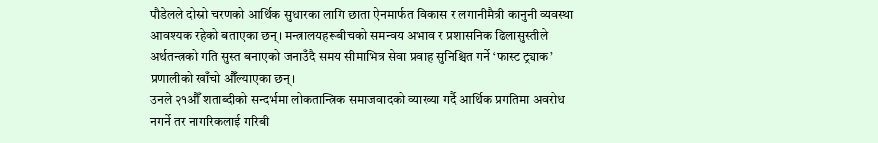पौडेलले दोस्रो चरणको आर्थिक सुधारका लागि छाता ऐनमार्फत विकास र लगानीमैत्री कानुनी व्यवस्था आवश्यक रहेको बताएका छन्। मन्त्रालयहरूबीचको समन्वय अभाव र प्रशासनिक ढिलासुस्तीले अर्थतन्त्रको गति सुस्त बनाएको जनाउँदै समय सीमाभित्र सेवा प्रवाह सुनिश्चित गर्ने ‘फास्ट ट्र्याक’ प्रणालीको खाँचो औँल्याएका छन्।
उनले २१औँ शताब्दीको सन्दर्भमा लोकतान्त्रिक समाजवादको व्याख्या गर्दै आर्थिक प्रगतिमा अवरोध नगर्ने तर नागरिकलाई गरिबी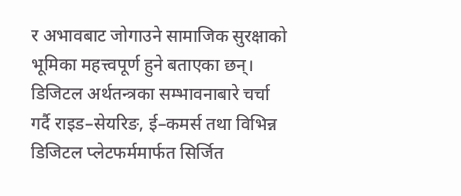र अभावबाट जोगाउने सामाजिक सुरक्षाको भूमिका महत्त्वपूर्ण हुने बताएका छन्।
डिजिटल अर्थतन्त्रका सम्भावनाबारे चर्चा गर्दै राइड–सेयरिङ, ई–कमर्स तथा विभिन्न डिजिटल प्लेटफर्ममार्फत सिर्जित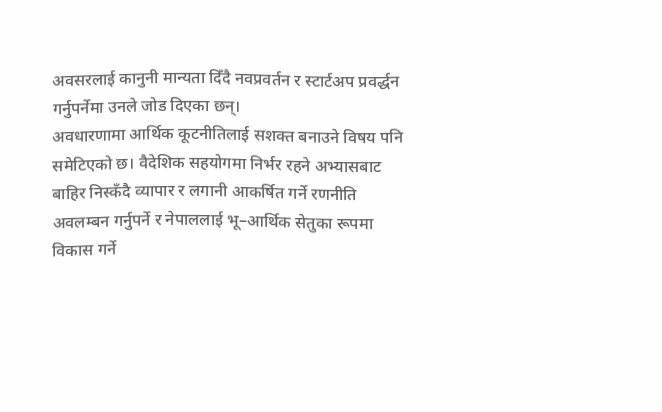अवसरलाई कानुनी मान्यता दिँदै नवप्रवर्तन र स्टार्टअप प्रवर्द्धन गर्नुपर्नेमा उनले जोड दिएका छन्।
अवधारणामा आर्थिक कूटनीतिलाई सशक्त बनाउने विषय पनि समेटिएको छ। वैदेशिक सहयोगमा निर्भर रहने अभ्यासबाट बाहिर निस्कँदै व्यापार र लगानी आकर्षित गर्ने रणनीति अवलम्बन गर्नुपर्ने र नेपाललाई भू–आर्थिक सेतुका रूपमा विकास गर्ने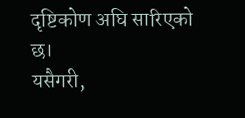दृष्टिकोण अघि सारिएको छ।
यसैगरी,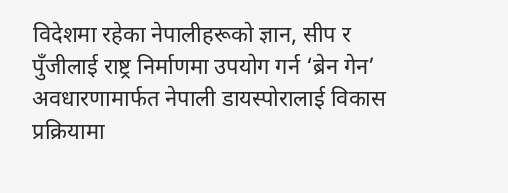विदेशमा रहेका नेपालीहरूको ज्ञान, सीप र पुँजीलाई राष्ट्र निर्माणमा उपयोग गर्न ‘ब्रेन गेन’ अवधारणामार्फत नेपाली डायस्पोरालाई विकास प्रक्रियामा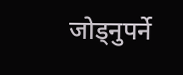जोड्नुपर्ने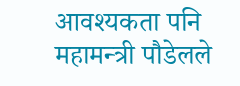आवश्यकता पनि महामन्त्री पौडेलले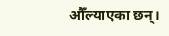औँल्याएका छन्।